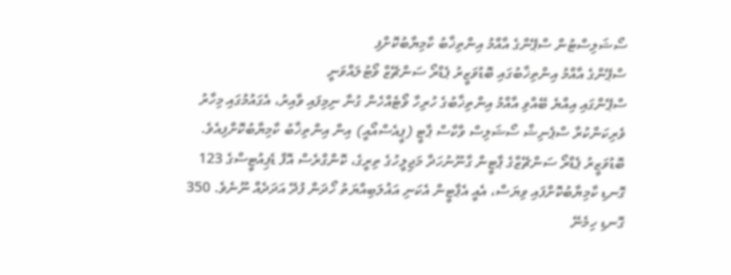ސޯޝަލިސްޓުން ސްޕޭންގެ އާއްމު އިންތިޚާބު ކާމިޔާބުކޮށްފި
ސްޕޭންގެ އާއްމު އިންތިޚާބުގައި ބޮޑުވަޒީރު ޕެޑްރޯ ސަންޗޭޒް ވޯޓުލައްވަނީ
ސްޕޭންގައި އިއްޔެ ބޭއްވި އާއްމު އިންތިޚާބުގެ ހުރިހާ ވޯޓެއްހެން ގުނާ ނިމިފައި ވާއިރު، އެގައުމުގައި މިހާރު ވެރިކަންކުރާ ސްޕެނިޝް ސޯޝަލިސް ވާކާސް ޕާޓީ (ޕީއެސްއޯއީ) އިން އިންތިޚާބު ކާމިޔާބުކޮށްފިއެވެ.
ބޮޑުވަޒީރު ޕެޑްރޯ ސަންޗޭޒްގެ ޕާޓީން ގާނޫނުހަދާ މަޖިލީހުގެ ތިރީގެ، ކޮންގްރެސް އޮފް ޑެޕިއުޓީސްގެ 123 ގޮނޑި ކާމިޔާބުކޮށްފައި ވިޔަސް، އެއީ އެޕާޓީން އެކަނި އަޣުލަބިއްޔަތު ހޯދަން ފުދޭ އަދަދެއް ނޫނެވެ. 350 ގޮނޑި ހިމެނޭ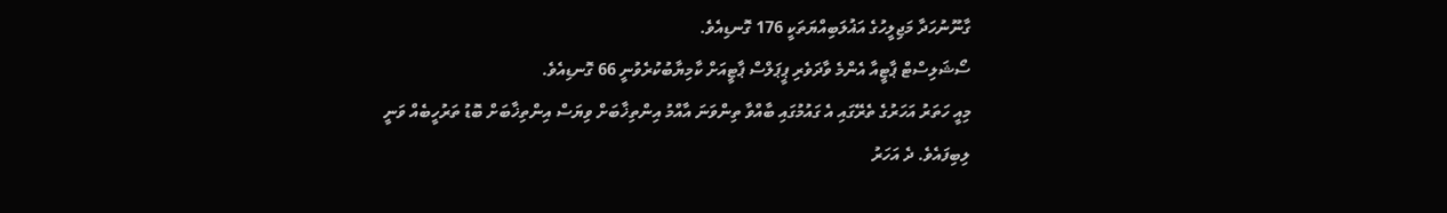ގާނޫނުހަދާ މަޖިލީހުގެ އަޣުލަބިއްޔަތަކީ 176 ގޮނޑިއެވެ.
ސޯޝަލިސްޓް ޕާޓީއާ އެންމެ ވާދަވެރި ޕީޕަލްސް ޕާޓީއަށް ކާމިޔާބުކުރެވުނީ 66 ގޮނޑިއެވެ.
މިއީ ހަތަރު އަހަރުގެ ތެރޭގައި އެ ގައުމުގައި ބާއްވާ ތިންވަނަ އާއްމު އިންތިޚާބަށް ވިޔަސް އިންތިޚާބަށް ބޮޑު ތަރުހީބެއް ވަނީ ލިބިފައެވެ. ދެ އަހަރު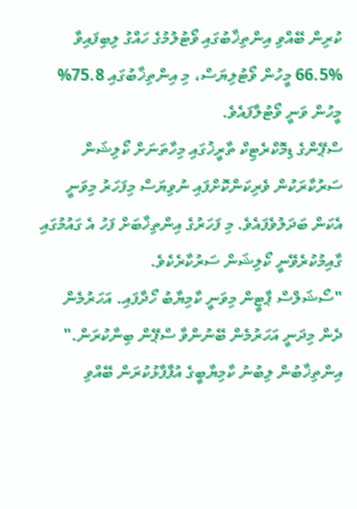ކުރިން ބޭއްވި އިންތިޚާބުގައި ވޯޓުލުމުގެ ހައްގު ލިބިފައިވާ %66.5 މީހުން ވޯޓުލިޔަސް، މި އިންތިޚާބުގައި 75.8% މީހުން ވަނީ ވޯޓުލާފައެވެ.
ސްޕޭންގެ ޑިމޮކްރެޓިކް ތާރީޚުގައި މިހާތަނަށް ކޯލިޝަން ސަރުކާރަކުން ވެރިކަންކޮށްފައި ނުވިޔަސް މިފަހަރު މިވަނީ އެކަން ބަދަލުވެފައެވެ. މި ފަހަރުގެ އިންތިޚާބަށް ފަހު އެ ގައުމުގައި ގާއިމުކުރެވޭނީ ކޯލިޝަން ސަރުކާރެކެވެ.
"ސޯޝަލްސް ޕާޓީން މިވަނީ ކާމިޔާބު ހޯދާފައި. އަހަރުމެން ދެން މިދަނީ އަހަރުމެން ބޭނުންވާ ސްޕޭން ބިނާކުރަން." އިންތިޚާބުން ލިބުނު ކާމިޔާބީގެ އުފާފާޅުކުރަން ބޭއްވި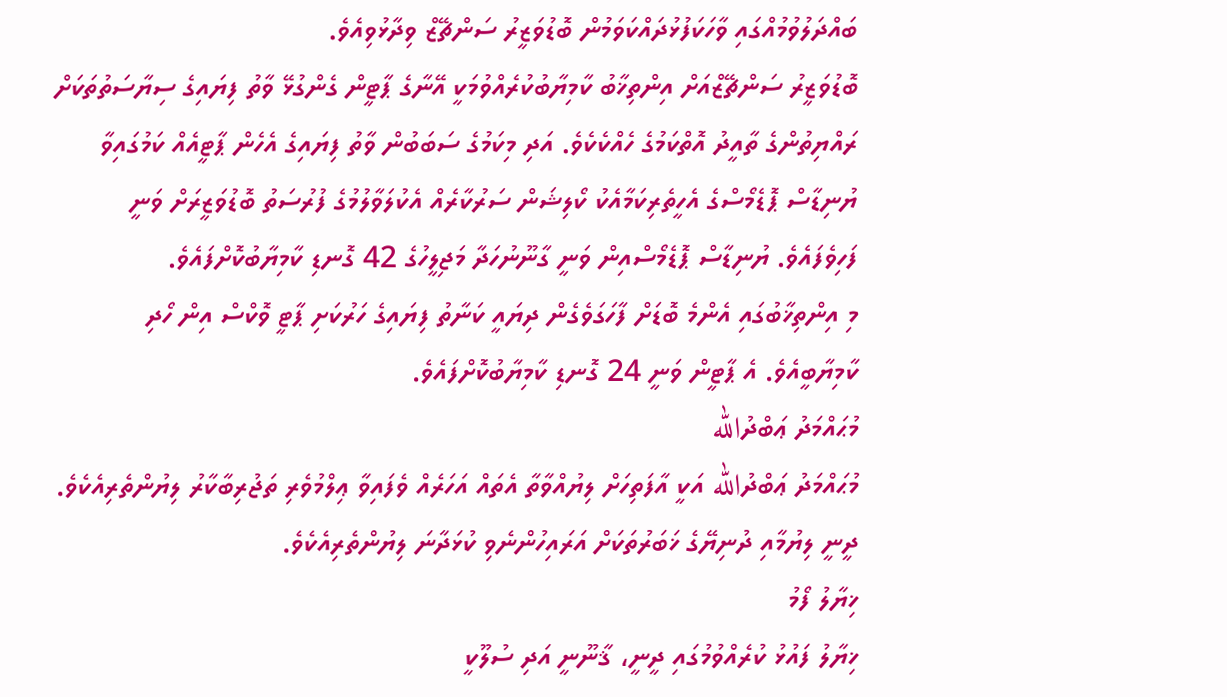ބައްދަލުވުމުއްގައި ވާހަކަފުޅުދައްކަވަމުން ބޮޑުވަޒީރު ސަންޗޭޒް ވިދާޅުވިއެވެ.
ބޮޑުވަޒީރު ސަންޗޭޒްއަށް އިންތިޚާބު ކާމިޔާބުކުރެއްވުމަކީ އޭނާގެ ޕާޓީން ގެންގުޅޭ ވާތު ފިޔައިގެ ސިޔާސަތުތަކަށް ރައްޔިތުންގެ ތާއީދު އޮތްކަމުގެ ހެއްކެކެވެ. އަދި މިކަމުގެ ސަބަބުން ވާތު ފިޔައިގެ އެހެން ޕާޓީއެއް ކަމުގައިވާ ޔުނިޑާސް ޕޮޑެމޯސްގެ އެހީތެރިކަމާއެކު ކޯލިޝަން ސަރުކާރެއް އެކުލަވާލުމުގެ ފުރުސަތު ބޮޑުވަޒީރަށް ވަނީ ފަހިވެފައެވެ. ޔުނިޑާސް ޕޮޑެމޯސްއިން ވަނީ ގާނޫނުހަދާ މަޖިލީހުގެ 42 ގޮނޑި ކާމިޔާބުކޮށްފައެވެ.
މި އިންތިޚާބުގައި އެންމެ ބޮޑަށް ފާހަގަވެގެން ދިޔައީ ކަނާތު ފިޔައިގެ ހަރުކަށި ޕާޓީ ވޮކްސް އިން ހޯދި ކާމިޔާބީއެވެ. އެ ޕާޓީން ވަނީ 24 ގޮނޑި ކާމިޔާބުކޮށްފައެވެ.
މުޙައްމަދު ޢަބްދުالله
މުޙައްމަދު ޢަބްދުالله އަކީ އާފަތިހަށް ލިޔުއްވާތާ އެތައް އަހަރެއް ވެފައިވާ ޢިލްމުވެރި ތަޖުރިބާކާރު ލިޔުންތެރިއެކެވެ. ދީނީ ލިޔުމާއި ދުނިޔޭގެ ޚަބަރުތަކަށް އަރައިހުންނެވި ކުޅަދާނަ ލިޔުންތެރިއެކެވެ.
ޚިޔާލު ފޯމު
ޚިޔާލު ފައުޅު ކުރެއްވުމުގައި ދީނީ، ޤާނޫނީ އަދި ސުލޫކީ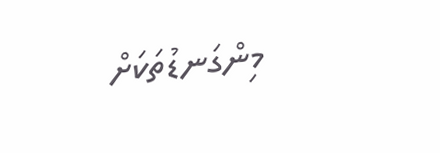މިންގަނޑުތަކަށް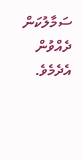ސަމާލުކަން ދެއްވުން އެދެމެވެ.